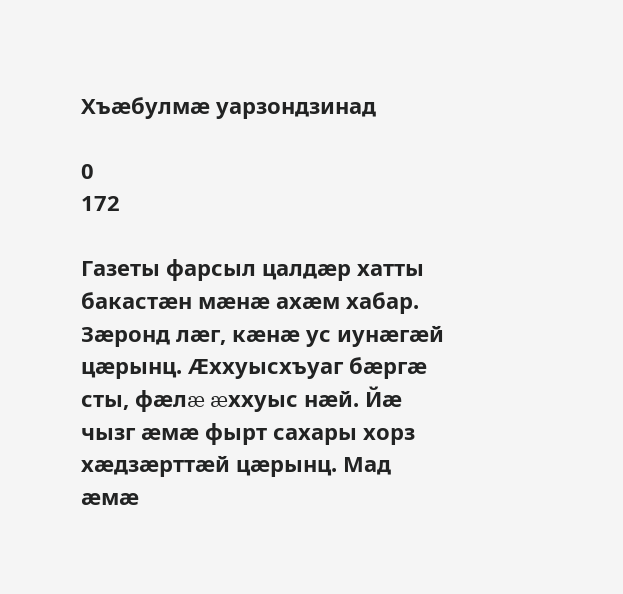Хъæбулмæ уарзондзинад

0
172

Газеты фарсыл цалдæр хатты бакастæн мæнæ ахæм хабар. Зæронд лæг, кæнæ ус иунæгæй цæрынц. Æххуысхъуаг бæргæ сты, фæлæ æххуыс нæй. Йæ чызг æмæ фырт сахары хорз хæдзæрттæй цæрынц. Мад æмæ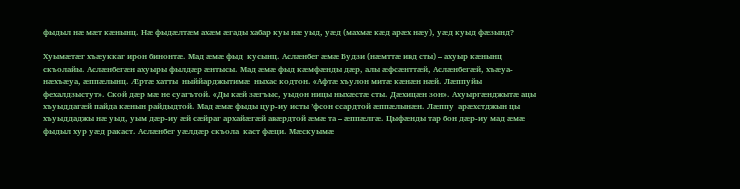фыдыл нæ мæт кæнынц. Нæ фыдæлтæм ахæм æгады хабар куы нæ уыд, уæд (махмæ кæд арæх нæу), уæд куыд фæзынд?

Хуымæтæг хъæуккаг ирон бинонтæ. Мад æмæ фыд  кусынц. Аслæнбег æмæ Будзи (нæмттæ ивд сты) – ахуыр кæнынц скъолайы. Аслæнбегæн ахуыры фылдæр æнтысы. Мад æмæ фыд кæмфæнды дæр, алы æфсæнттæй, Аслæнбегæй, хъæуа-
нæхъæуа, æппæлынц. Æртæ хатты  ныййарджытимæ  ныхас кодтон. «Афтæ хъулон митæ кæнæн нæй. Лæппуйы фехалдзыстут». Ской дæр мæ не суагътой. «Ды кæй зæгъыс, уыдон ницы ныхæстæ сты. Дæхицæн зон». Ахуыргæнджытæ ацы хъуыддагæй пайда кæнын райдыдтой. Мад æмæ фыды цур-иу исты ’фсон ссардтой æппæлынæн. Лæппу  арæхстджын цы хъуыддаджы нæ уыд, уым дæр-иу æй сæйраг архайæгæй авæрдтой æмæ та – æппæлгæ. Цыфæнды тар бон дæр-иу мад æмæ фыдыл хур уæд ракаст. Аслæнбег уæлдæр скъола  каст фæци. Мæскуымæ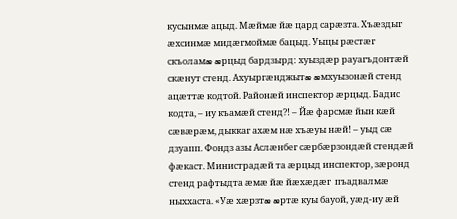кусынмæ ацыд. Мæймæ йæ цард сарæзта. Хъæздыг æхсинмæ мидæгмоймæ бацыд. Уыцы рæстæг скъоламæ æрцыд бардзырд: хуыздæр рауагъдонтæй скæнут стенд. Ахуыргæнджытæ æмхуызонæй стенд ацæттæ кодтой. Районæй инспектор æрцыд. Бадис кодта, – иу къамæй стенд?! – Йæ фарсмæ йын кæй сæвæрæм, дыккаг ахæм нæ хъæуы нæй! – уыд сæ дзуапп. Фондз азы Аслæнбег сæрбæрзондæй стендæй фæкаст. Министрадæй та æрцыд инспектор, зæронд стенд рафтыдта æмæ йæ йæхæдæг  пъадвалмæ ныххаста. «Уæ хæрзтæ æртæ куы бауой, уæд-иу æй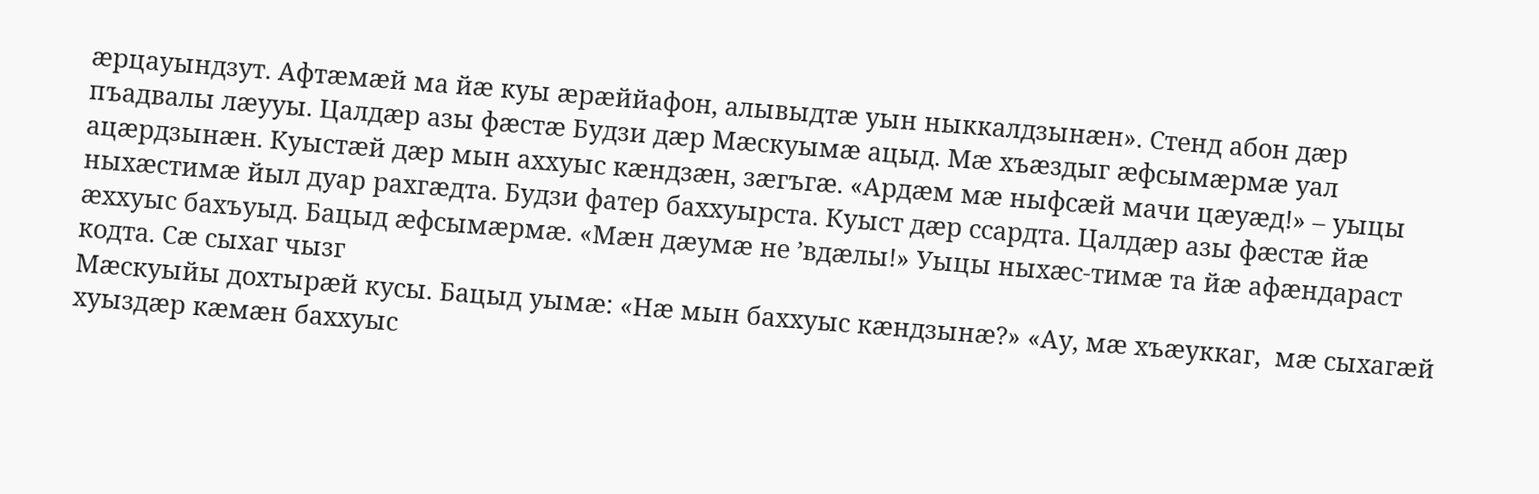æрцауындзут. Афтæмæй ма йæ куы æрæййафон, алывыдтæ уын ныккалдзынæн». Стенд абон дæр пъадвалы лæууы. Цалдæр азы фæстæ Будзи дæр Мæскуымæ ацыд. Мæ хъæздыг æфсымæрмæ уал ацæрдзынæн. Куыстæй дæр мын аххуыс кæндзæн, зæгъгæ. «Ардæм мæ ныфсæй мачи цæуæд!» – уыцы ныхæстимæ йыл дуар рахгæдта. Будзи фатер баххуырста. Куыст дæр ссардта. Цалдæр азы фæстæ йæ æххуыс бахъуыд. Бацыд æфсымæрмæ. «Мæн дæумæ не ’вдæлы!» Уыцы ныхæс-тимæ та йæ афæндараст кодта. Сæ сыхаг чызг
Мæскуыйы дохтырæй кусы. Бацыд уымæ: «Нæ мын баххуыс кæндзынæ?» «Ау, мæ хъæуккаг,  мæ сыхагæй хуыздæр кæмæн баххуыс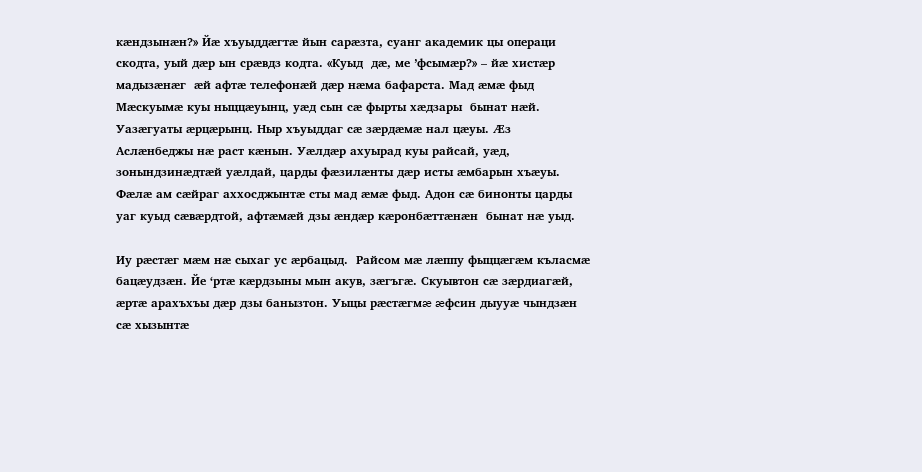кæндзынæн?» Йæ хъуыддæгтæ йын сарæзта, суанг академик цы операци скодта, уый дæр ын срæвдз кодта. «Куыд  дæ, ме ’фсымæр?» – йæ хистæр мадызæнæг  æй афтæ телефонæй дæр нæма бафарста. Мад æмæ фыд Мæскуымæ куы ныццæуынц, уæд сын сæ фырты хæдзары  бынат нæй. Уазæгуаты æрцæрынц. Ныр хъуыддаг сæ зæрдæмæ нал цæуы. Æз Аслæнбеджы нæ раст кæнын. Уæлдæр ахуырад куы райсай, уæд, зонындзинæдтæй уæлдай, царды фæзилæнты дæр исты æмбарын хъæуы. Фæлæ ам сæйраг аххосджынтæ сты мад æмæ фыд. Адон сæ бинонты царды уаг куыд сæвæрдтой, афтæмæй дзы æндæр кæронбæттæнæн  бынат нæ уыд.

Иу рæстæг мæм нæ сыхаг ус æрбацыд.  Райсом мæ лæппу фыццæгæм къласмæ бацæудзæн. Йе ‘ртæ кæрдзыны мын акув, зæгъгæ. Скуывтон сæ зæрдиагæй, æртæ арахъхъы дæр дзы банызтон. Уыцы рæстæгмæ æфсин дыууæ чындзæн сæ хызынтæ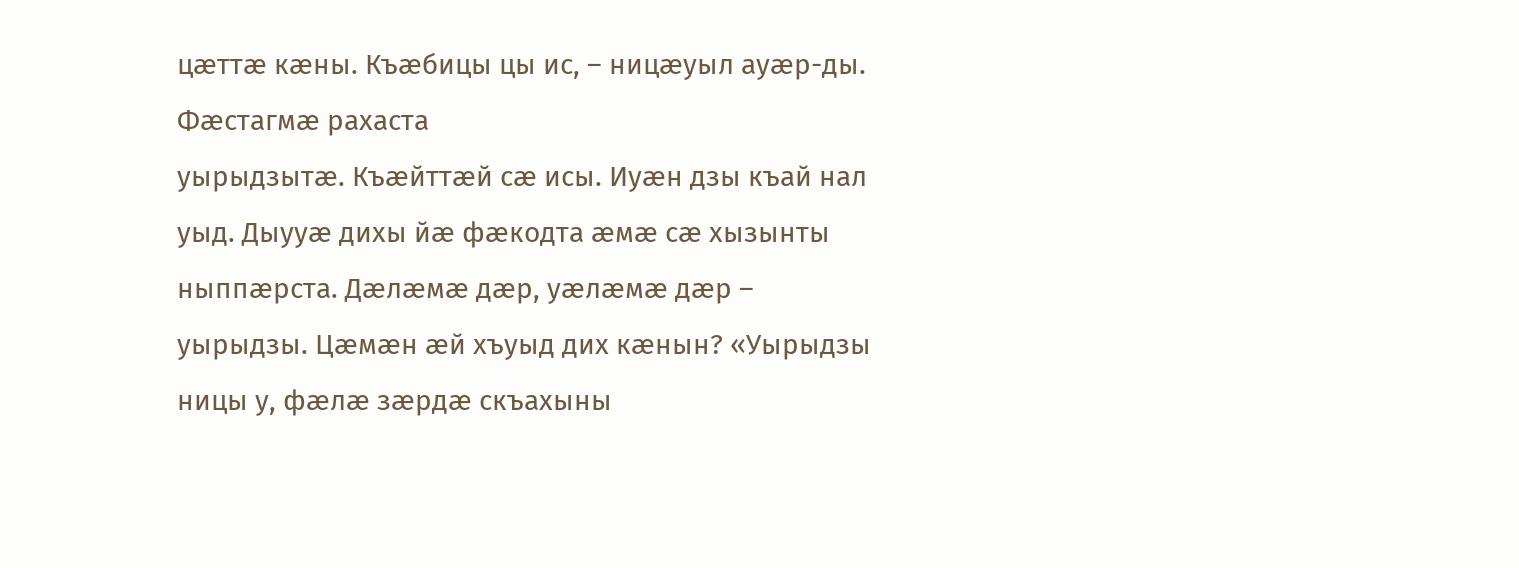цæттæ кæны. Къæбицы цы ис, – ницæуыл ауæр-ды. Фæстагмæ рахаста
уырыдзытæ. Къæйттæй сæ исы. Иуæн дзы къай нал уыд. Дыууæ дихы йæ фæкодта æмæ сæ хызынты ныппæрста. Дæлæмæ дæр, уæлæмæ дæр –
уырыдзы. Цæмæн æй хъуыд дих кæнын? «Уырыдзы ницы у, фæлæ зæрдæ скъахыны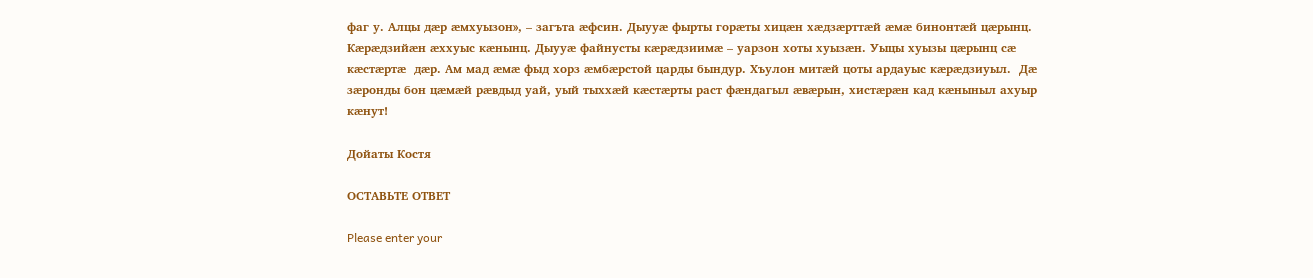фаг у. Алцы дæр æмхуызон», – загъта æфсин. Дыууæ фырты горæты хицæн хæдзæрттæй æмæ бинонтæй цæрынц. Кæрæдзийæн æххуыс кæнынц. Дыууæ файнусты кæрæдзиимæ – уарзон хоты хуызæн. Уыцы хуызы цæрынц сæ кæстæртæ  дæр. Ам мад æмæ фыд хорз æмбæрстой царды бындур. Хъулон митæй цоты ардауыс кæрæдзиуыл.  Дæ зæронды бон цæмæй рæвдыд уай, уый тыххæй кæстæрты раст фæндагыл æвæрын, хистæрæн кад кæныныл ахуыр кæнут!

Дойаты Костя

ОСТАВЬТЕ ОТВЕТ

Please enter your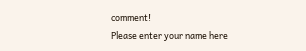comment!
Please enter your name here